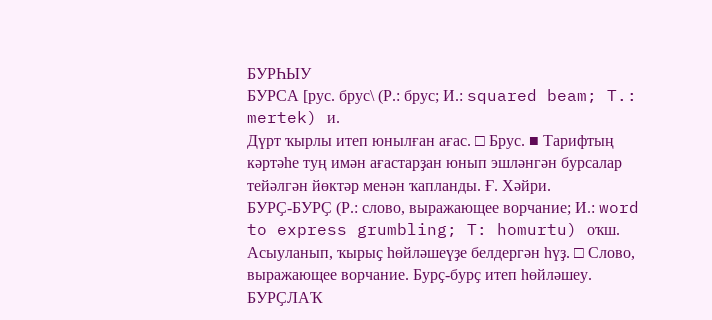БУРҺЫУ
БУРСА [рус. брус\ (Р.: брус; И.: squared beam; T.: mertek) и.
Дүрт ҡырлы итеп юнылған ағас. □ Брус. ■ Тарифтың кәртәһе туң имән ағастарҙан юнып эшләнгән бурсалар тейәлгән йөктәр менән ҡапланды. Ғ. Хәйри.
БУРҪ-БУРҪ (Р.: слово, выражающее ворчание; И.: word to express grumbling; T: homurtu) оҡш.
Асыуланып, ҡырыҫ һөйләшеүҙе белдергән һүҙ. □ Слово, выражающее ворчание. Бурҫ-бурҫ итеп һөйләшеу.
БУРҪЛАҠ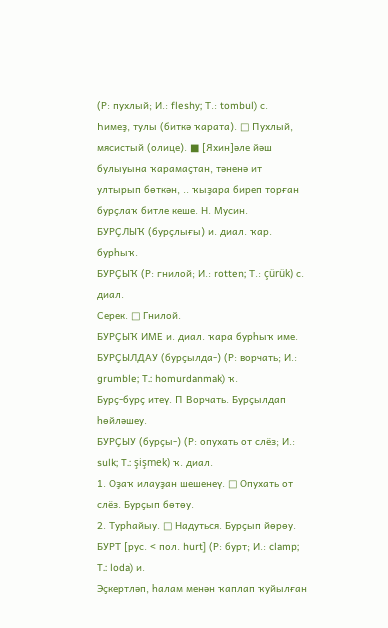(Р: пухлый; И.: fleshy; Т.: tombul) с.
Һимеҙ, тулы (биткә ҡарата). □ Пухлый, мясистый (олице). ■ [Яхин]әле йәш булыуына ҡарамаҫтан, тәненә ит ултырып бөткән, .. ҡыҙара биреп торған бурҫлаҡ битле кеше. Н. Мусин.
БУРҪЛЫҠ (бурҫлығы) и. диал. ҡар. бурһыҡ.
БУРҪЫҠ (Р: гнилой; И.: rotten; Т.: çürük) с. диал.
Серек. □ Гнилой.
БУРҪЫҠ ИМЕ и. диал. ҡара бурһыҡ име.
БУРҪЫЛДАУ (бурҫылда-) (Р: ворчать; И.: grumble; T.: homurdanmak) ҡ.
Бурҫ-бурҫ итеү. П Ворчать. Бурҫылдап һөйләшеу.
БУРҪЫУ (бурҫы-) (Р: опухать от слёз; И.: sulk; T.: şişmek) ҡ. диал.
1. Оҙаҡ илауҙан шешенеү. □ Опухать от слёз. Бурҫып бөтөу.
2. Турһайыу. □ Надуться. Бурҫып йөрөу.
БУРТ [рус. < пол. hurt] (Р: бурт; И.: clamp; T.: loda) и.
Эҫкертләп, һалам менән ҡаплап ҡуйылған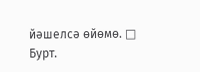йәшелсә өйөмө. □ Бурт.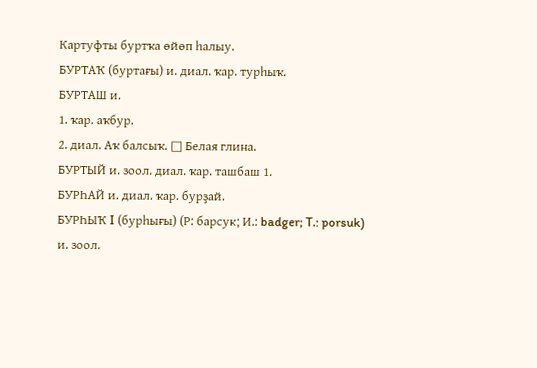Картуфты буртҡа өйөп һалыу.
БУРТАҠ (буртағы) и. диал. ҡар. турһыҡ.
БУРТАШ и.
1. ҡар. аҡбур.
2. диал. Аҡ балсыҡ. □ Белая глина.
БУРТЫЙ и. зоол. диал. ҡар. ташбаш 1.
БУРҺАЙ и. диал. ҡар. бурҙай.
БУРҺЫҠ I (бурһығы) (Р: барсук; И.: badger; T.: porsuk) и. зоол.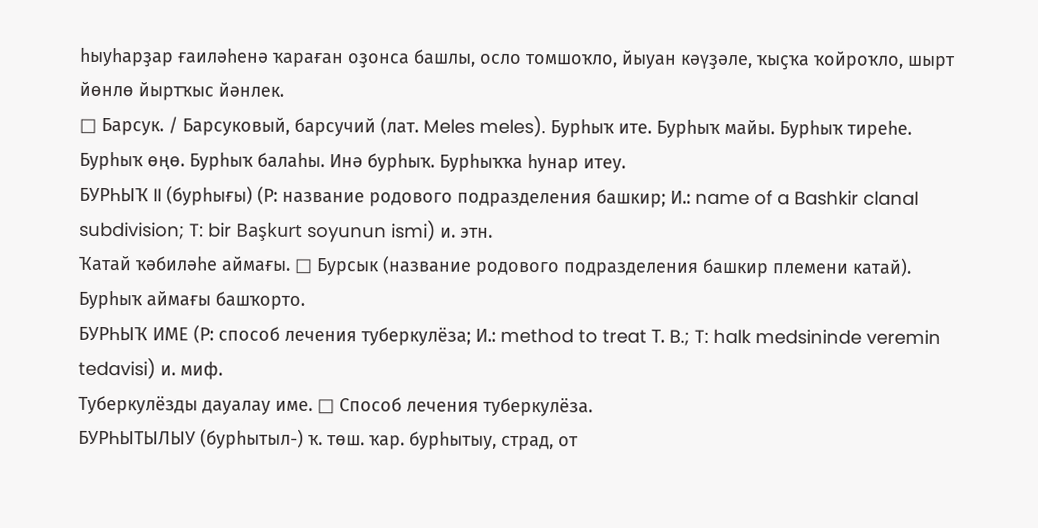һыуһарҙар ғаиләһенә ҡараған оҙонса башлы, осло томшоҡло, йыуан кәүҙәле, ҡыҫҡа ҡойроҡло, шырт йөнлө йыртҡыс йәнлек.
□ Барсук. / Барсуковый, барсучий (лат. Meles meles). Бурһыҡ ите. Бурһыҡ майы. Бурһыҡ тиреһе. Бурһыҡ өңө. Бурһыҡ балаһы. Инә бурһыҡ. Бурһыҡҡа һунар итеу.
БУРҺЫҠ II (бурһығы) (Р: название родового подразделения башкир; И.: name of a Bashkir clanal subdivision; T: bir Başkurt soyunun ismi) и. этн.
Ҡатай ҡәбиләһе аймағы. □ Бурсык (название родового подразделения башкир племени катай). Бурһыҡ аймағы башҡорто.
БУРҺЫҠ ИМЕ (Р: способ лечения туберкулёза; И.: method to treat Т. B.; T: halk medsininde veremin tedavisi) и. миф.
Туберкулёзды дауалау име. □ Способ лечения туберкулёза.
БУРҺЫТЫЛЫУ (бурһытыл-) ҡ. төш. ҡар. бурһытыу, страд, от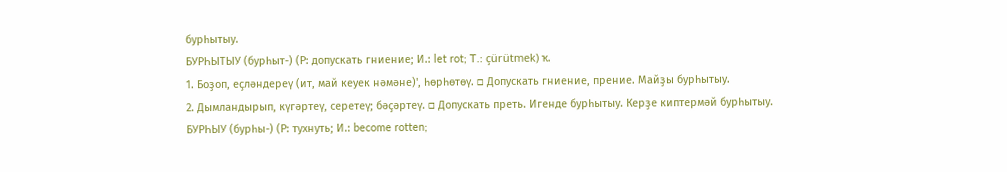бурһытыу.
БУРҺЫТЫУ (бурһыт-) (Р: допускать гниение; И.: let rot; T.: çürütmek) ҡ.
1. Боҙоп, еҫләндереү (ит, май кеуек нәмәне)', һөрһөтөү. □ Допускать гниение, прение. Майҙы бурһытыу.
2. Дымландырып, күгәртеү, серетеү; бәҫәртеү. □ Допускать преть. Игенде бурһытыу. Керҙе киптермәй бурһытыу.
БУРҺЫУ (бурһы-) (Р: тухнуть; И.: become rotten;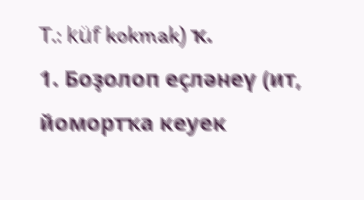T.: küf kokmak) ҡ.
1. Боҙолоп еҫләнеү (ит, йомортҡа кеуек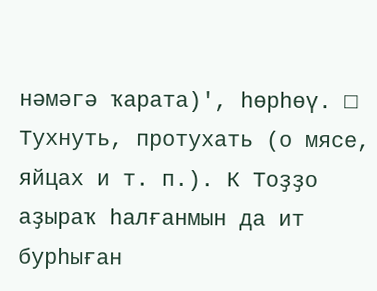нәмәгә ҡарата)', һөрһөү. □ Тухнуть, протухать (о мясе, яйцах и т. п.). К Тоҙҙо аҙыраҡ һалғанмын да ит бурһыған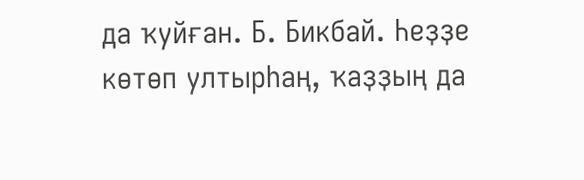да ҡуйған. Б. Бикбай. Һеҙҙе көтөп ултырһаң, ҡаҙҙың да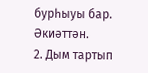бурһыуы бар. Әкиәттән.
2. Дым тартып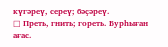күгәреү, сереү; бәҫәреү.
□ Преть, гнить; гореть. Бурһыған ағас.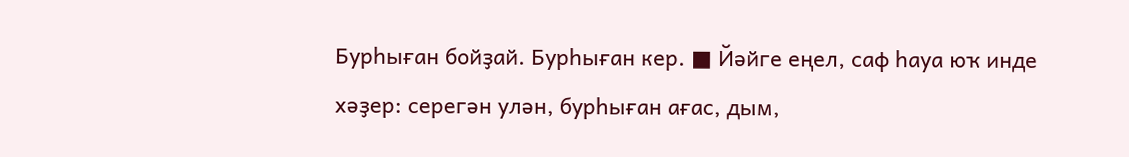Бурһыған бойҙай. Бурһыған кер. ■ Йәйге еңел, саф һауа юҡ инде хәҙер: серегән улән, бурһыған ағас, дым,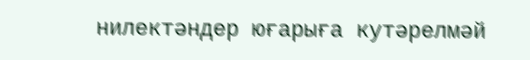нилектәндер юғарыға кутәрелмәй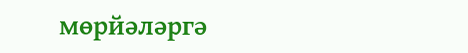мөрйәләргә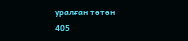уралған төтөн
405